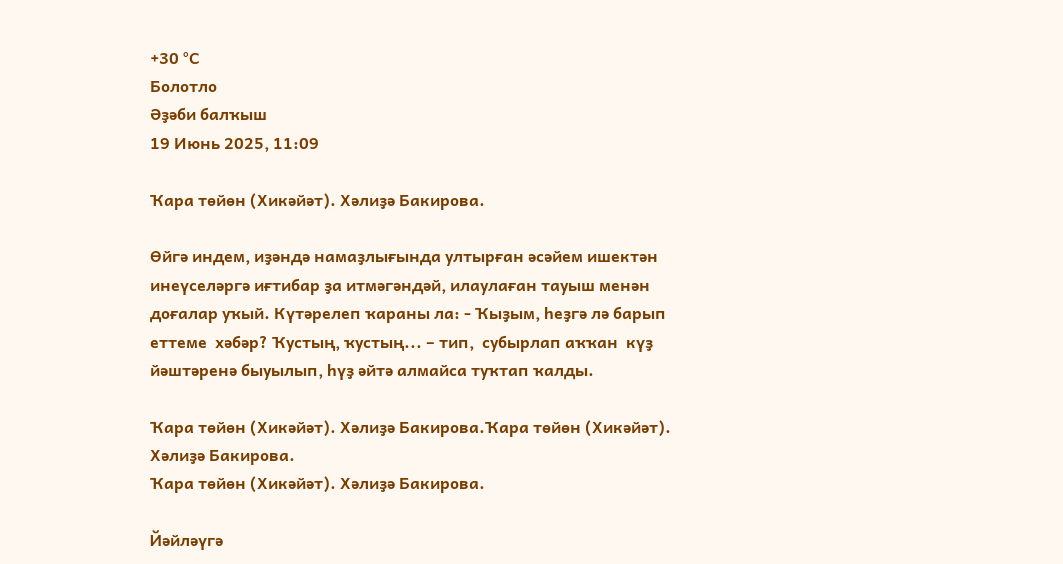+30 °С
Болотло
Әҙәби балҡыш
19 Июнь 2025, 11:09

Ҡара төйөн (Хикәйәт). Хәлиҙә Бакирова.

Өйгә индем, иҙәндә намаҙлығында ултырған әсәйем ишектән инеүселәргә иғтибар ҙа итмәгәндәй, илаулаған тауыш менән доғалар уҡый. Күтәрелеп ҡараны ла: - Ҡыҙым, һеҙгә лә барып еттеме  хәбәр? Ҡустың, ҡустың... – тип,  субырлап аҡҡан  күҙ йәштәренә быуылып, һүҙ әйтә алмайса туҡтап ҡалды.

Ҡара төйөн (Хикәйәт). Хәлиҙә Бакирова.Ҡара төйөн (Хикәйәт). Хәлиҙә Бакирова.
Ҡара төйөн (Хикәйәт). Хәлиҙә Бакирова.

Йәйләүгә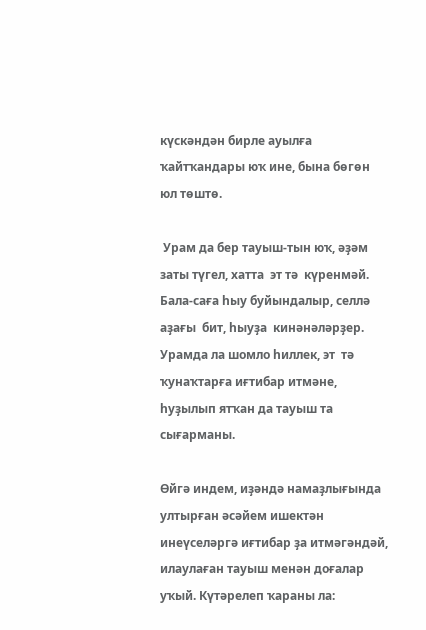күскәндән бирле ауылға ҡайтҡандары юҡ ине, бына бөгөн  юл төштө.

 Урам да бер тауыш-тын юҡ, әҙәм заты түгел, хатта  эт тә  күренмәй. Бала-саға һыу буйындалыр, селлә аҙағы  бит, һыуҙа  кинәнәләрҙер. Урамда ла шомло һиллек, эт  тә ҡунаҡтарға иғтибар итмәне, һуҙылып ятҡан да тауыш та сығарманы.

Өйгә индем, иҙәндә намаҙлығында ултырған әсәйем ишектән инеүселәргә иғтибар ҙа итмәгәндәй, илаулаған тауыш менән доғалар уҡый. Күтәрелеп ҡараны ла: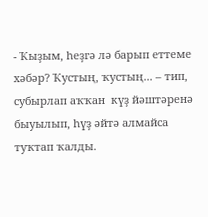- Ҡыҙым, һеҙгә лә барып еттеме  хәбәр? Ҡустың, ҡустың... – тип,  субырлап аҡҡан  күҙ йәштәренә быуылып, һүҙ әйтә алмайса туҡтап ҡалды.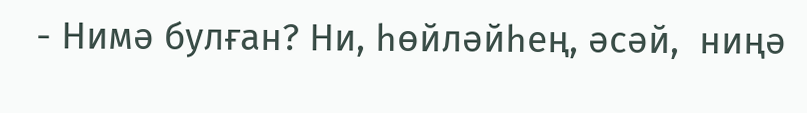- Нимә булған? Ни, һөйләйһең, әсәй,  ниңә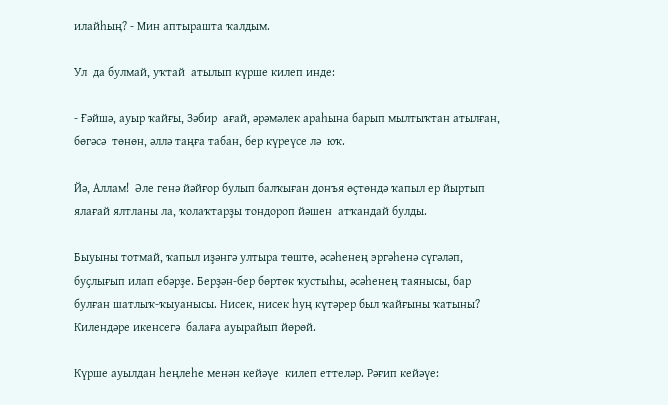илайһың? - Мин аптырашта ҡалдым.

Ул  да булмай, уҡтай  атылып күрше килеп инде:

- Ғәйшә, ауыр ҡайғы, Зәбир  ағай, әрәмәлек араһына барып мылтыҡтан атылған, бөгәсә  төнөн, әллә таңға табан, бер күреүсе лә  юҡ.

Йә, Аллам!  Әле генә йәйғор булып балҡыған донъя өҫтөндә ҡапыл ер йыртып ялағай ялтланы ла, ҡолаҡтарҙы тондороп йәшен  атҡандай булды.

Быуыны тотмай, ҡапыл иҙәнгә ултыра төштө, әсәһенең эргәһенә сүгәләп, буҫлығып илап ебәрҙе. Берҙән-бер бөртөк ҡустыһы, әсәһенең таянысы, бар булған шатлыҡ-ҡыуанысы. Нисек, нисек һуң күтәрер был ҡайғыны ҡатыны? Килендәре икенсегә  балаға ауырайып йөрөй.

Күрше ауылдан һеңлеһе менән кейәүе  килеп еттеләр. Рәғип кейәүе: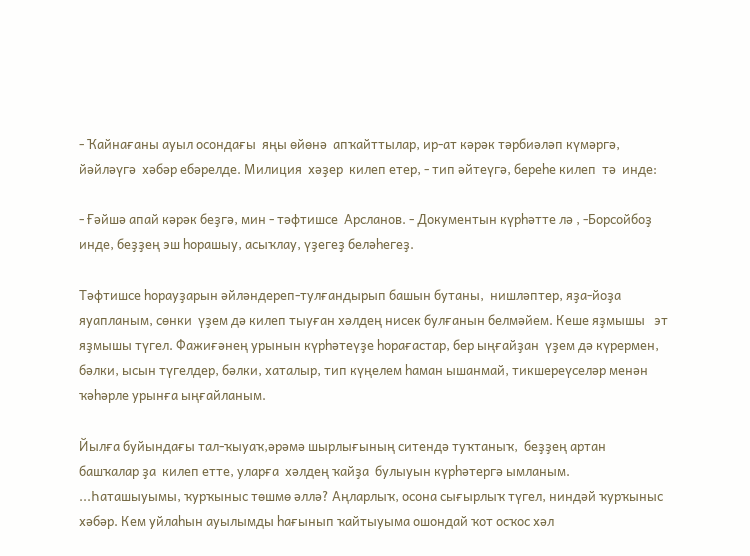- Ҡайнағаны ауыл осондағы  яңы өйөнә  апҡайттылар, ир-ат кәрәк тәрбиәләп күмәргә, йәйләүгә  хәбәр ебәрелде. Милиция  хәҙер  килеп етер, - тип әйтеүгә, береһе килеп  тә  инде:

- Ғәйшә апай кәрәк беҙгә, мин - тәфтишсе  Арсланов. - Документын күрһәтте лә , -Борсойбоҙ инде, беҙҙең эш һорашыу, асыҡлау, үҙегеҙ беләһегеҙ.

Тәфтишсе һорауҙарын әйләндереп-тулғандырып башын бутаны,  нишләптер, яҙа-йоҙа яуапланым, сөнки  үҙем дә килеп тыуған хәлдең нисек булғанын белмәйем. Кеше яҙмышы   эт яҙмышы түгел. Фажиғәнең урынын күрһәтеүҙе һорағастар, бер ыңғайҙан  үҙем дә күрермен, бәлки, ысын түгелдер, бәлки, хаталыр, тип күңелем һаман ышанмай, тикшереүселәр менән ҡәһәрле урынға ыңғайланым.

Йылға буйындағы тал-ҡыуаҡ,әрәмә шырлығының ситендә туҡтаныҡ,  беҙҙең артан  башҡалар ҙа  килеп етте, уларға  хәлдең ҡайҙа  булыуын күрһәтергә ымланым. ...Һаташыуымы, ҡурҡыныс төшмө әллә? Аңларлыҡ, осона сығырлыҡ түгел, ниндәй ҡурҡыныс хәбәр. Кем уйлаһын ауылымды һағынып ҡайтыуыма ошондай ҡот осҡос хәл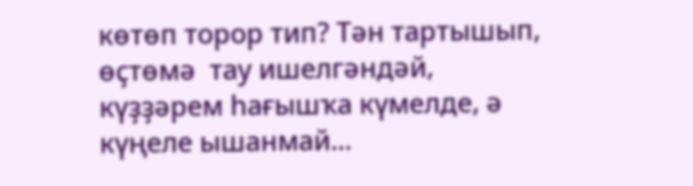көтөп торор тип? Тән тартышып, өҫтөмә  тау ишелгәндәй, күҙҙәрем һағышҡа күмелде, ә күңеле ышанмай...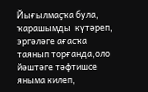Йығылмаҫҡа була, ҡарашымды  күтәреп, эргәләге ағасҡа таянып торғанда,оло йәштәге тәфтишсе яныма килеп,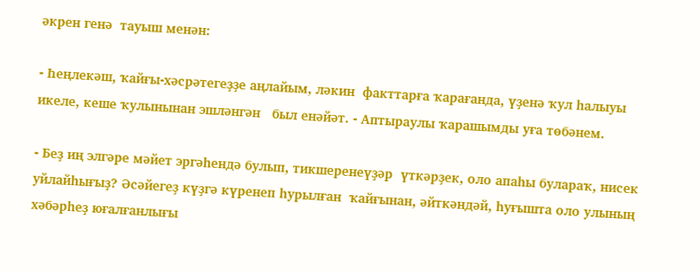әкрен генә  тауыш менән:

- Һеңлекәш, ҡайғы-хәсрәтегеҙҙе аңлайым, ләкин  факттарға ҡарағанда, үҙенә ҡул һалыуы икеле, кеше ҡулынынан эшләнгән   был енәйәт. - Аптыраулы ҡарашымды уға төбәнем.

- Беҙ иң элгәре мәйет эргәһендә булып, тикшеренеүҙәр  үткәрҙек, оло апаһы булараҡ, нисек уйлайһығыҙ? Әсәйегеҙ күҙгә күренеп һурылған  ҡайғынан, әйткәндәй, һуғышта оло улының хәбәрһеҙ юғалғанлығы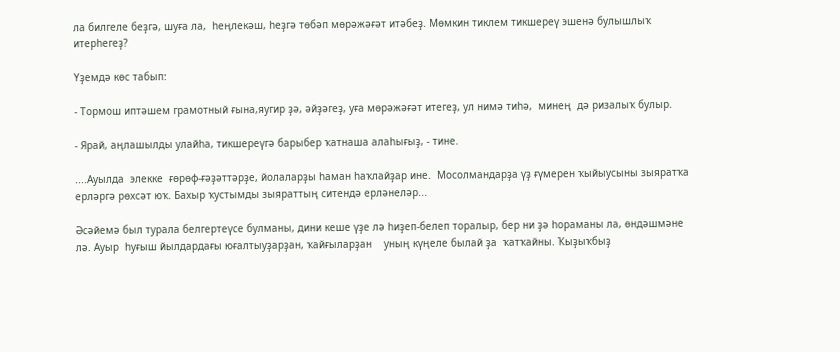ла билгеле беҙгә, шуға ла,  һеңлекәш, һеҙгә төбәп мөрәжәғәт итәбеҙ. Мөмкин тиклем тикшереү эшенә булышлыҡ итерһегеҙ?

Үҙемдә көс табып:

- Тормош иптәшем грамотный ғына,яугир ҙә, әйҙәгеҙ, уға мөрәжәғәт итегеҙ, ул нимә тиһә,  минең  дә ризалыҡ булыр.

- Ярай, аңлашылды улайһа, тикшереүгә барыбер ҡатнаша алаһығыҙ, - тине.

....Ауылда  элекке  ғөрөф-ғәҙәттәрҙе, йолаларҙы һаман һаҡлайҙар ине.  Мосолмандарҙа үҙ ғүмерен ҡыйыусыны зыяратҡа ерләргә рөхсәт юҡ. Бахыр ҡустымды зыяраттың ситендә ерләнеләр...

Әсәйемә был турала белгертеүсе булманы, дини кеше үҙе лә һиҙеп-белеп торалыр, бер ни ҙә һораманы ла, өндәшмәне лә. Ауыр  һуғыш йылдардағы юғалтыуҙарҙан, ҡайғыларҙан    уның күңеле былай ҙа  ҡатҡайны. Ҡыҙыҡбыҙ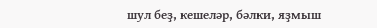шул беҙ, кешеләр, бәлки, яҙмыш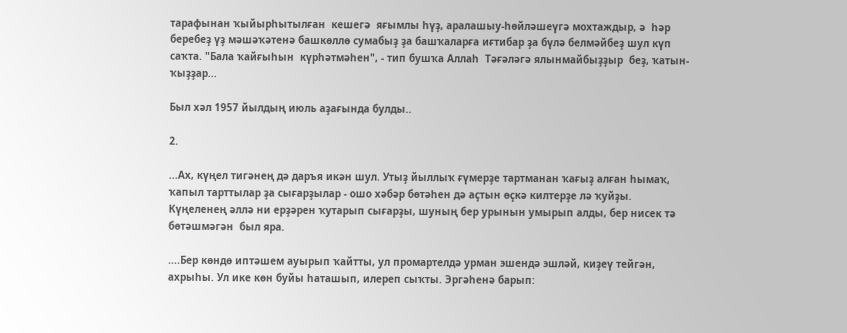тарафынан ҡыйырһытылған  кешегә  яғымлы һүҙ, аралашыу-һөйләшеүгә мохтаждыр, ә  һәр беребеҙ үҙ мәшәҡәтенә башкөллө сумабыҙ ҙа башҡаларға иғтибар ҙа бүлә белмәйбеҙ шул күп саҡта. "Бала ҡайғыһын  күрһәтмәһен", - тип бушҡа Аллаһ  Тәғәләгә ялынмайбыҙҙыр  беҙ, ҡатын-ҡыҙҙар...

Был хәл 1957 йылдың июль аҙағында булды..

2.

...Ах, күңел тигәнең дә даръя икән шул. Утыҙ йыллыҡ ғүмерҙе тартманан ҡағыҙ алған һымаҡ, ҡапыл тарттылар ҙа сығарҙылар - ошо хәбәр бөтәһен дә аҫтын өҫкә килтерҙе лә ҡуйҙы. Күңеленең әллә ни ерҙәрен ҡутарып сығарҙы, шуның бер урынын умырып алды, бер нисек тә бөтәшмәгән  был яра.

....Бер көндө иптәшем ауырып ҡайтты, ул промартелдә урман эшендә эшләй, киҙеү тейгән, ахрыһы. Ул ике көн буйы һаташып, илереп сыҡты. Эргәһенә барып: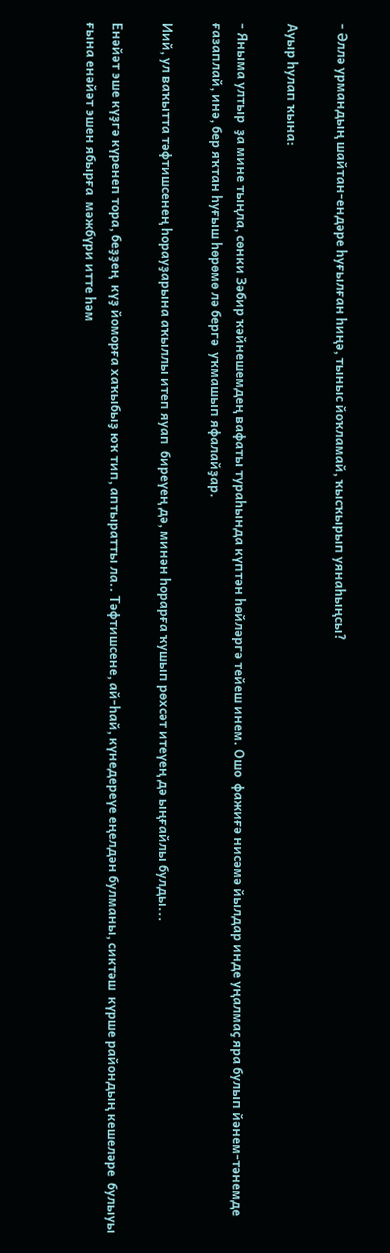- Әллә урмандың шайтан-ендәре һуғылған һиңә, тыныс йоҡламай, ҡысҡырып уянаһыңсы?

Ауыр һулап ҡына:

- Яныма ултыр  ҙа мине тыңла, сөнки Зәбир ҡәйнешемдең вафаты тураһында күптән һөйләргә тейеш инем. Ошо  фажиғә нисәмә йылдар инде уңалмаҫ яра булып йәнем-тәнемде ғазаплай, инә, бер яҡтан һуғыш һөрөмө лә бергә  уҡмашып яфалайҙар.

Иий, ул ваҡытта тәфтишсенең һорауҙарына аҡыллы итеп яуап  биреүең дә, минән һорарға ҡушып рөхсәт итеүең дә ыңғайлы булды...

Енәйәт эше күҙгә күренеп тора, беҙҙең  күҙ йоморға хаҡыбыҙ юҡ тип, аптыратты ла.. Тәфтишсене, ай-һай, күнедереүе еңелдән булманы, сиктәш  күрше райондың кешеләре  булыуы  ғына енәйәт эшен ябырға  мәжбүри итте һәм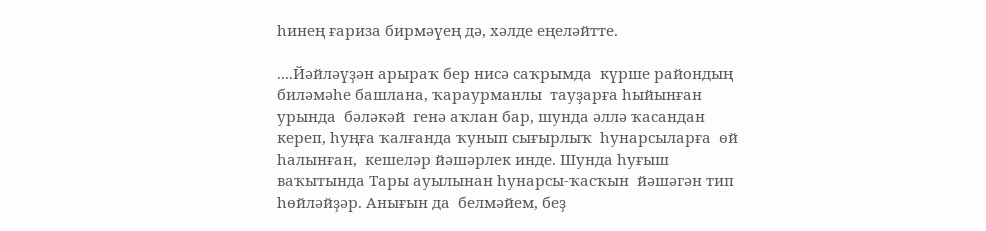һинең ғариза бирмәүең дә, хәлде еңеләйтте.

....Йәйләүҙән арыраҡ бер нисә саҡрымда  күрше райондың биләмәһе башлана, ҡараурманлы  тауҙарға һыйынған урында  бәләкәй  генә аҡлан бар, шунда әллә ҡасандан кереп, һуңға ҡалғанда ҡунып сығырлыҡ  һунарсыларға  өй һалынған,  кешеләр йәшәрлек инде. Шунда һуғыш ваҡытында Тары ауылынан һунарсы-ҡасҡын  йәшәгән тип һөйләйҙәр. Анығын да  белмәйем, беҙ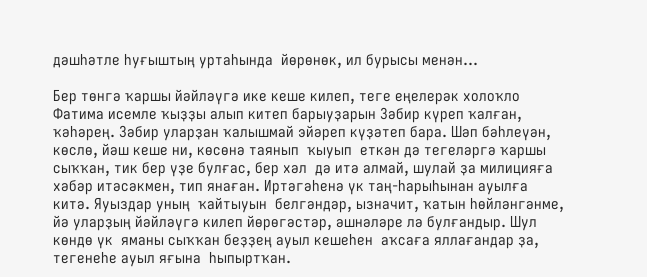дәшһәтле һуғыштың уртаһында  йөрөнөк, ил бурысы менән...

Бер төнгә ҡаршы йәйләүгә ике кеше килеп, теге еңелерәк холоҡло Фатима исемле ҡыҙҙы алып китеп барыуҙарын Зәбир күреп ҡалған, ҡәһәрең. Зәбир уларҙан ҡалышмай эйәреп күҙәтеп бара. Шәп бәһлеүән, көслө, йәш кеше ни, көсөнә таянып  ҡыуып  еткән дә тегеләргә ҡаршы сыҡҡан, тик бер үҙе булғас, бер хәл  дә итә алмай, шулай ҙа милицияға хәбәр итәсәкмен, тип янаған. Иртәгәһенә үк таң-һарыһынан ауылға  китә. Яуыздар уның  ҡайтыуын  белгәндәр, ызначит, ҡатын һөйләнгәнме, йә уларҙың йәйләүгә килеп йөрөгәстәр, әшнәләре лә булғандыр. Шул көндө үк  яманы сыҡҡан беҙҙең ауыл кешеһен  аҡсаға яллағандар ҙа, тегенеһе ауыл яғына  һыпыртҡан.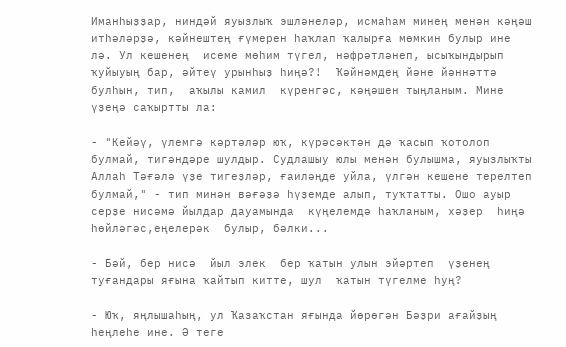Иманһыҙҙар, ниндәй яуызлыҡ эшләнеләр, исмаһам минең менән кәңәш итһәләрҙә, кәйнештең ғүмерен һаҡлап ҡалырға мөмкин булыр ине лә. Ул кешенең  исеме мөһим түгел, нәфрәтләнеп, ысыҡындырып ҡуйыуың бар, әйтеү урынһыҙ һиңә?!  Ҡәйнәмдең йәне йәннәттә булһын, тип,  аҡылы камил  күренгәс, кәңәшен тыңланым. Мине үҙеңә саҡыртты ла:

- "Кейәү, үлемгә кәртәләр юҡ, күрәсәктән дә ҡасып ҡотолоп булмай, тигәндәре шулдыр. Судлашыу юлы менән булышма, яуызлыҡты Аллаһ Тәғәлә үҙе тигеҙләр, ғаиләңде уйла, үлгән кешене терелтеп булмай," - тип минән вәғәҙә һүҙемде алып, туҡтатты. Ошо ауыр серҙе нисәмә йылдар дауамында  күңелемдә һаҡланым, хәҙер  һиңә һөйләгәс,еңелерәк  булыр, бәлки...

- Бәй, бер нисә  йыл элек  бер ҡатын улын эйәртеп  үҙенең туғандары яғына ҡайтып китте, шул  ҡатын түгелме һуң?

- Юҡ, яңлышаһың, ул Ҡазаҡстан яғында йөрөгән Бәҙри ағайҙың һеңлеһе ине. Ә теге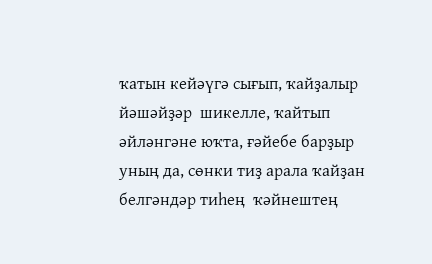ҡатын кейәүгә сығып, ҡайҙалыр  йәшәйҙәр  шикелле, ҡайтып әйләнгәне юҡта, ғәйебе барҙыр уның да, сөнки тиҙ арала ҡайҙан белгәндәр тиһең  ҡәйнештең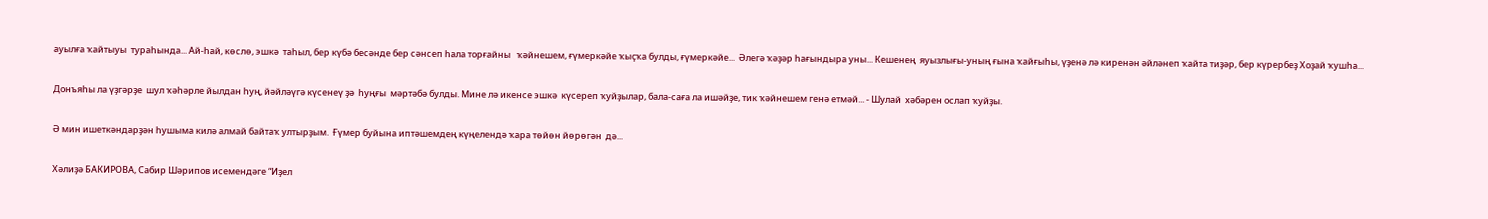ауылға ҡайтыуы  тураһында... Ай-һай, көслө, эшкә  таһыл, бер күбә бесәнде бер сәнсеп һала торғайны   ҡәйнешем, ғүмеркәйе ҡыҫҡа булды, ғүмеркәйе...  Әлегә ҡәҙәр һағындыра уны... Кешенең  яуызлығы-уның ғына ҡайғыһы, үҙенә лә киренән әйләнеп ҡайта тиҙәр, бер күрербеҙ Хоҙай ҡушһа...

Донъяһы ла үҙгәрҙе  шул ҡәһәрле йылдан һуң, йәйләүгә күсенеү ҙә  һуңғы  мәртәбә булды. Мине лә икенсе эшкә  күсереп ҡуйҙылар, бала-саға ла ишәйҙе, тик ҡәйнешем генә етмәй... - Шулай  хәбәрен ослап ҡуйҙы.

Ә мин ишеткәндарҙән һушыма килә алмай байтаҡ ултырҙым.  Ғүмер буйына иптәшемдең күңелендә ҡара төйөн йөрөгән  дә...

Хәлиҙә БАКИРОВА, Сабир Шәрипов исемендәге “Иҙел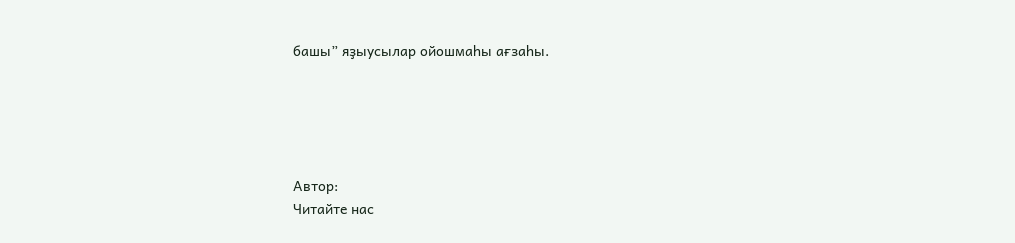башы” яҙыусылар ойошмаһы ағзаһы.





Автор:
Читайте нас